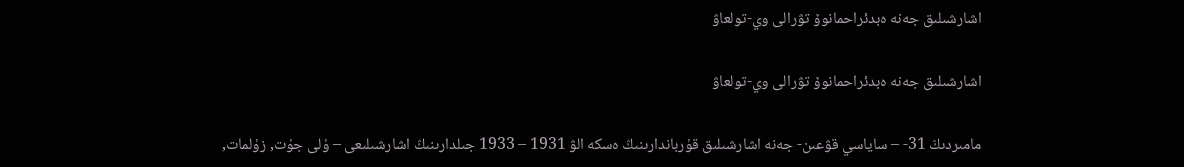اشارشىلىق جەنە ەبدئراحمانوۆ تۋرالى وي-تولعاۋ

اشارشىلىق جەنە ەبدئراحمانوۆ تۋرالى وي-تولعاۋ

مامىردىڭ 31- – ساياسي قۋعىن- جەنە اشارشىلىق قۇرباندارىنىڭ ەسكە الۋ 1931 – 1933 جىلدارىنىڭ اشارشىلىعى – ۇلى جۇت, زۇلمات,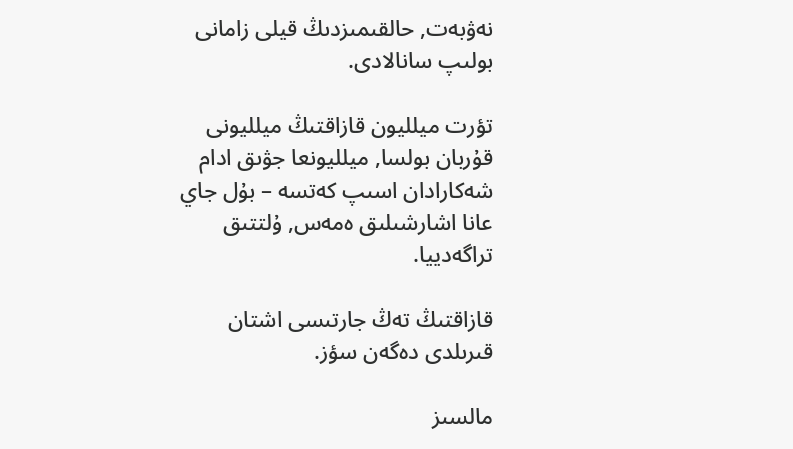نەۋبەت, حالقىمىزدىڭ قيلى زامانى بولىپ سانالادى.

تؤرت ميلليون قازاقتىڭ ميلليونى قۇربان بولسا, ميلليونعا جۋىق ادام شەكارادان اسىپ كەتسە – بۇل جاي عانا اشارشىلىق ەمەس, ۇلتتىق تراگەدييا.

قازاقتىڭ تەڭ جارتىسى اشتان قىرىلدى دەگەن سؤز.

مالسىز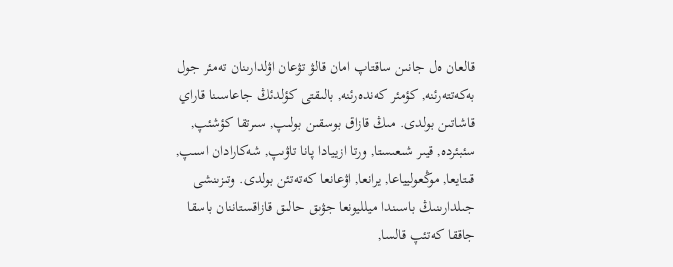قالعان ەل جانىن ساقتاپ امان قالۋ تۋعان اۋلدارىنان تەمئر جول بەكەتتەرئنە, كؤمئر كەندەرئنە, بالىقتى كؤلدئڭ جاعاسىنا قاراي قاشاتىن بولدى. مىڭ قازاق بوسقىن بولىپ, سىرتقا كؤشئپ, سئبئردە, قيىر شىعىستا, ورتا ازييادا پانا تاۋىپ, شەكارادان اسىپ, قىتايعا, موڭعوليياعا, يرانعا, اۋعانعا كەتەتئن بولدى. وتىزىنشى جىلدارىنىڭ باسىندا ميلليونعا جۋىق حالىق قازاقستاننان باسقا جاققا كەتئپ قالسا,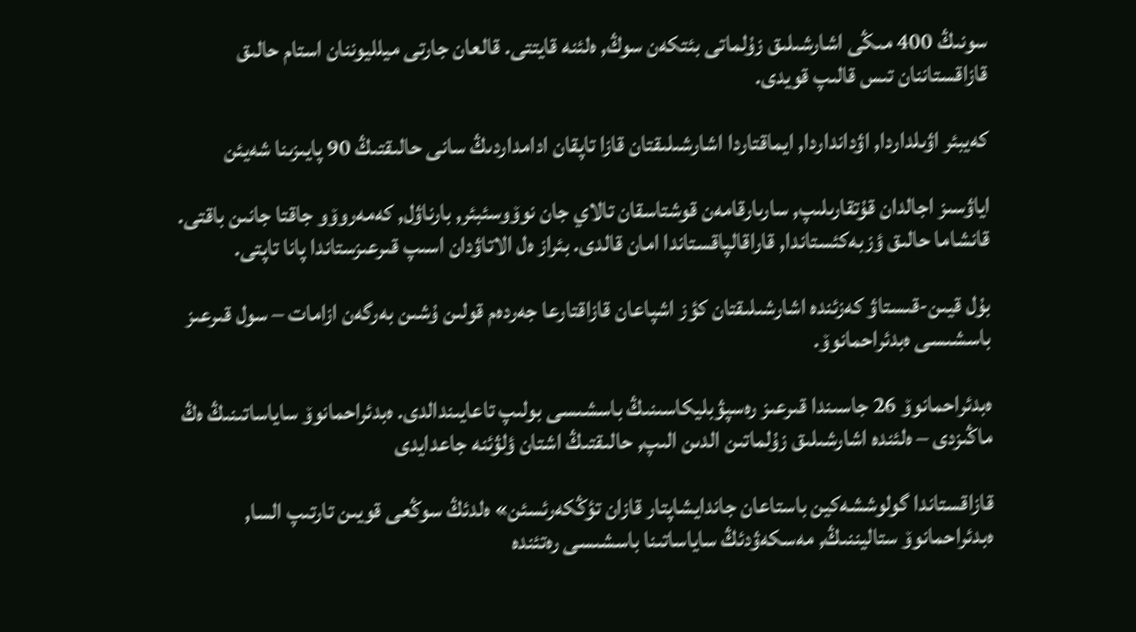سونىڭ 400 مىڭى اشارشىلىق زۇلماتى بئتكەن سوڭ, ەلئنە قايتتى. قالعان جارتى ميلليوننان استام حالىق قازاقستاننان تىس قالىپ قويدى.

كەيبئر اۋىلداردا, اۋدانداردا, ايماقتاردا اشارشىلىقتان قازا تاپقان ادامداردىڭ سانى حالىقتىڭ 90 پايىزىنا شەيئن

اياۋسىز اجالدان قۇتقارىلىپ, سارىارقامەن قوشتاسقان تالاي جان نوۆوسئبئر, بارناۋل, كەمەروۆو جاقتا جانىن باقتى. قانشاما حالىق ؤزبەكئستاندا, قاراقالپاقستاندا امان قالدى. بئراز ەل الاتاۋدان اسىپ قىرعىزستاندا پانا تاپتى.

بۇل قيىن-قىستاۋ كەزئندە اشارشىلىقتان كؤز اشپاعان قازاقتارعا جەردەم قولىن ۇشىن بەرگەن ازامات – سول قىرعىز باسشىسى ەبدئراحمانوۆ.

ەبدئراحمانوۆ 26 جاسىندا قىرعىز رەسپۋبليكاسىنىڭ باسشىسى بولىپ تاعايىندالدى. ەبدئراحمانوۆ ساياساتىنىڭ ەڭ ماڭىزدى – ەلئندە اشارشىلىق زۇلماتىن الدىن الىپ, حالىقتىڭ اشتان ؤلۋئنە جاعدايدى

قازاقستاندا گولوششەكين باستاعان جاندايشاپتار قازان تؤڭكەرئسئن» ەلدئڭ سوڭعى قويىن تارتىپ السا, ەبدئراحمانوۆ ستاليننىڭ, مەسكەۋدئڭ ساياساتىنا باسشىسى رەتئندە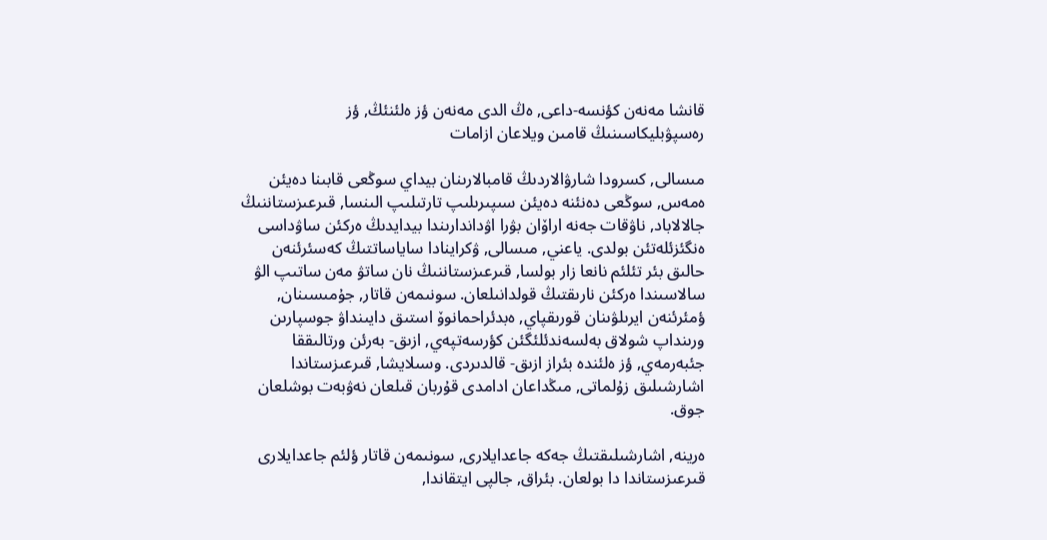قانشا مەنەن كؤنسە-داعى, ەڭ الدى مەنەن ؤز ەلئنئڭ, ؤز رەسپۋبليكاسىنىڭ قامىن ويلاعان ازامات

مىسالى, كسرودا شارۋالاردىڭ قامبالارىنان بيداي سوڭعى قابىنا دەيئن ەمەس, سوڭعى دەنئنە دەيئن سىپىرىلىپ تارتىلىپ الىنسا, قىرعىزستاننىڭ جالالاباد, ناۋقات جەنە اراۆان بۋرا اۋداندارىندا بيدايدىڭ ەركئن ساۋداسى ەنگئزئلەتئن بولدى. ياعني, مىسالى, ۋكراينادا ساياساتتىڭ كەسئرئنەن حالىق بئر تئلئم نانعا زار بولسا, قىرعىزستاننىڭ نان ساتۋ مەن ساتىپ الۋ سالاسىندا ەركئن نارىقتىڭ قولدانىلعان. سونىمەن قاتار, جۇمىسىنان, ؤمئرئنەن ايرىلۋىنان قورىقپاي, ەبدئراحمانوۆ استىق دايىنداۋ جوسپارىن ورىنداپ شولاق بەلسەندئلئگئن كؤرسەتپەي, ازىق- بەرئن ورتالىققا جئبەرمەي, ؤز ەلئندە بئراز ازىق- قالدىردى. وسىلايشا, قىرعىزستاندا اشارشىلىق زۇلماتى, مىڭداعان ادامدى قۇربان قىلعان نەۋبەت بوشلعان جوق.

ەرينە, اشارشىلىقتىڭ جەكە جاعدايلارى, سونىمەن قاتار ؤلئم جاعدايلارى قىرعىزستاندا دا بولعان. بئراق, جالپى ايتقاندا,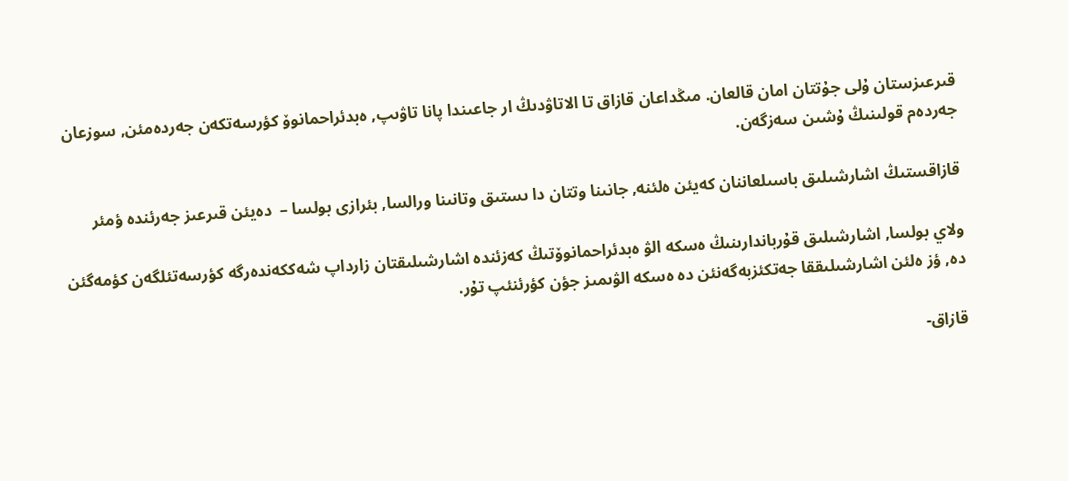قىرعىزستان ۇلى جۇتتان امان قالعان. مىڭداعان قازاق تا الاتاۋدىڭ ار جاعىندا پانا تاۋىپ, ەبدئراحمانوۆ كؤرسەتكەن جەردەمئن, سوزعان جەردەم قولىنىڭ ۇشىن سەزگەن.

قازاقستىڭ اشارشىلىق باسىلعاننان كەيئن ەلئنە, جانىنا وتتان دا ىستىق وتانىنا ورالسا, بئرازى بولسا –  دەيئن قىرعىز جەرئندە ؤمئر

ولاي بولسا, اشارشىلىق قۇرباندارىنىڭ ەسكە الۋ ەبدئراحمانوۆتىڭ كەزئندە اشارشىلىقتان زارداپ شەككەندەرگە كؤرسەتئلگەن كؤمەگئن دە, ؤز ەلئن اشارشىلىققا جەتكئزبەگەنئن دە ەسكە الۋىمىز جؤن كؤرئنئپ تۇر.

قازاق-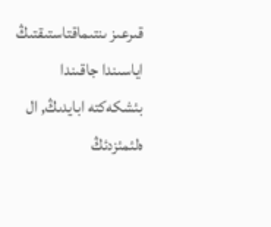قىرعىز ىنتىماقتاستىقتىڭ اياسىندا جاقىندا بئشكەكتە ابايدىڭ, ال ەلئمئزدئڭ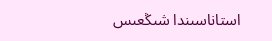استاناسىندا شىڭعىس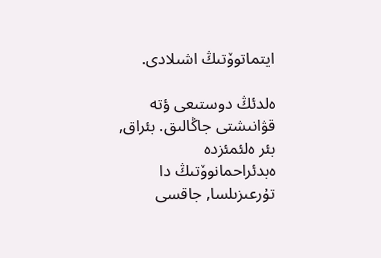ايتماتوۆتىڭ اشىلادى.

ەلدئڭ دوستىعى ؤتە قۋانىشتى جاڭالىق. بئراق, بئر ەلئمئزدە ەبدئراحمانوۆتىڭ دا تۇرعىزىلسا, جاقسى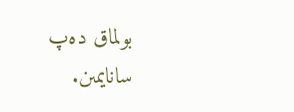بولماق دەپ سانايمىن.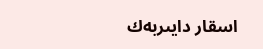اسقار دايىربەك